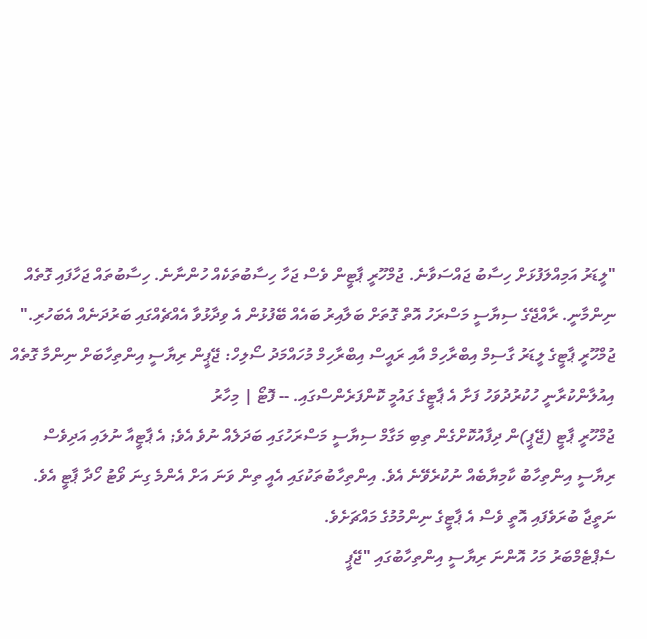"ލީޑަރު އަމިއްލަފުޅަށް ހިސާބު ޖައްސަވާނެ. ޖުމްހޫރީ ޕާޓީން ވެސް ޖަހާ ހިސާބުތަކެއް ހުންނާނެ. ހިސާބުތައް ޖަހާފައި ގޮތެއް ނިންމާނީ. ރާއްޖޭގެ ސިޔާސީ މަސްރަހު އޮތް ގޮތަށް ބަލާއިރު ބައެއް ބޭފުޅުން އެ ވިދާޅުވާ އެއްޗެއްގައި ބަރުދަނެއް އެބަހުރި."
ޖުމްހޫރީ ޕާޓީގެ ލީޑަރު ގާސިމް އިބްރާހިމް އާއި ރައީސް އިބްރާހިމް މުހައްމަދު ސޯލިހް: ޖޭޕީން ރިޔާސީ އިންތިހާބަށް ނިންމާ ގޮތެއް އިއުލާންކުރާނީ ހުކުރުދުވަހު ފަށާ އެ ޕާޓީގެ ގައުމީ ކޮންފަރެންސްގައި. -- ފޮޓޯ | މިހާރު
ޖުމްހޫރީ ޕާޓީ (ޖޭޕީ)ން ދިފާއުކޮށްގެން ތިބި މަގާމް ސިޔާސީ މަސްރަހުގައި ބަދަލެއް ނުވެ އެވެ; އެ ޕާޓީއާ ނުލައި އަދިވެސް ރިޔާސީ އިންތިހާބު ކާމިޔާބެއް ނުކުރެވޭނެ އެވެ. އިންތިހާބުތަކުގައި އެއީ ތިން ވަނަ އަށް އެންމެ ގިނަ ވޯޓު ހޯދާ ޕާޓީ އެވެ. ނަތީޖާ ބުރަވެފައި އޮތީ ވެސް އެ ޕާޓީގެ ނިންމުމުގެ މައްޗަށެވެ.
ސެޕްޓެމްބަރު މަހު އޮންނަ ރިޔާސީ އިންތިހާބުގައި "ޖޭޕީ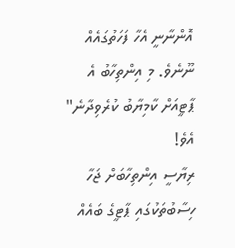އޮންނާނީ އެހާ ފަހަތުގައެއް ނޫނެވެ. މި އިންތިހާބު އެ ޕާޓީއަށް ކާމިޔާބު ކުރެވިދާނެ" އެވެ!
ރިޔާސީ އިންތިހާބަށް ޖަހާ ހިސާބުތަކުގައި ޕާޓީގެ ބައެއް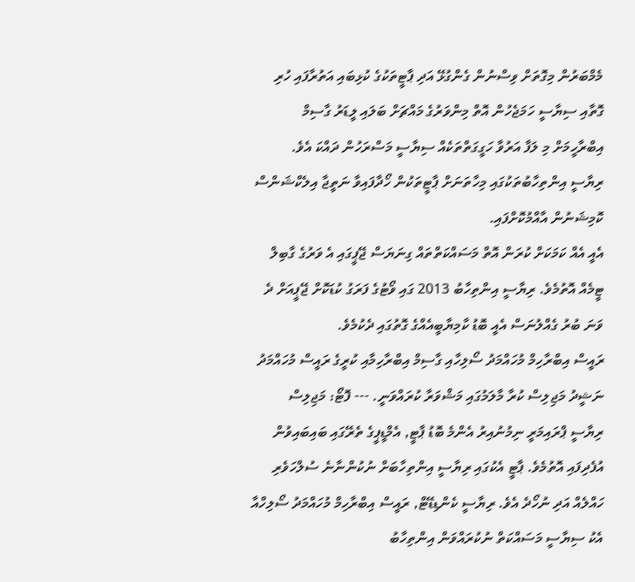މެމްބަރުން މިގޮތަށް ވިސްނުން ގެންގުޅޭ އަދި ޕާޓީތަކުގެ ކުޅިބައި އަތުރާފައި ހުރި ގޮތާއި ސިޔާސީ ހަމަޖެހުން އޮތް މިންވަރުގެ މައްޗަށް ބަލައި ލީޑަރު ގާސިމް އިބްރާހީމަށް މި ލަފާ އަރުވާ ހަގީގަތްތަކެއް ސިޔާސީ މަސްރަހުން ދައްކަ އެވެ.
ރިޔާސީ އިންތިހާބުތަކުގައި މިހާތަނަށް ޕާޓީތަކުން ހޯދާފައިވާ ނަތީޖާ އިލެކްޝަންސް ކޮމިޝަނުން އާއްމުކޮށްފައި.
އެއީ އެއް ކަމަކަށް ކުރަން އޮތް މަސައްކަތްތައް ގިނަޔަސް ޖޭޕީގައި އެ ވަރުގެ ގާބިލް ޓީމެއް އޮތުމެވެ. ރިޔާސީ އިންތިހާބު 2013 ގައި ވޯޓުގެ ފަރަގު ކުޑަކޮށް ޖޭޕީއަށް ދެ ވަނަ ބުރު ގެއްލުނަސް އެއީ ބޮޑު ކާމިޔާބީއެއްގެ ގޮތުގައި ދެކުމެވެ.
ރައީސް އިބްރާހިމް މުހައްމަދު ސޯލިހާއި ގާސިމް އިބްރާހިމާއި ކުރީގެ ރައީސް މުހައްމަދު ނަޝީދު މަޖިލިސް ކުރާ މާލަމުގައި މަޝްވަރާ ކުރައްވަނީ. --- ފޮޓޯ: މަޖިލިސް
ރިޔާސީ ޕްރައިމަރީ ނިމުނުއިރު އެންމެ ބޮޑު ޕާޓީ, އެމްޑީޕީގެ ތެރޭގައި ބައިބައިވުން އުފެދިފައި އޮތުމެވެ. ޕާޓީ އެކުގައި ރިޔާސީ އިންތިހާބަށް ނުކުންނާނެ ސުލްހަވެރި ހައްލެއް އަދި ނުހޯދެ އެވެ. ރިޔާސީ ކެންޑިޑޭޓް, ރައީސް އިބްރާހިމް މުހައްމަދު ސޯލިހްއާ އެކު ސިޔާސީ މަސައްކަތް ނުކުރައްވަން އިންތިހާބު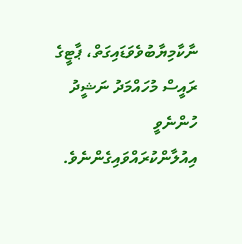ނާކާމިޔާބުވެވަޑައިގަތް، ޕާޓީގެ ރައީސް މުހައްމަދު ނަޝީދު ހުންނެވީ އިއުލާންކުރައްވައިގެންނެވެ.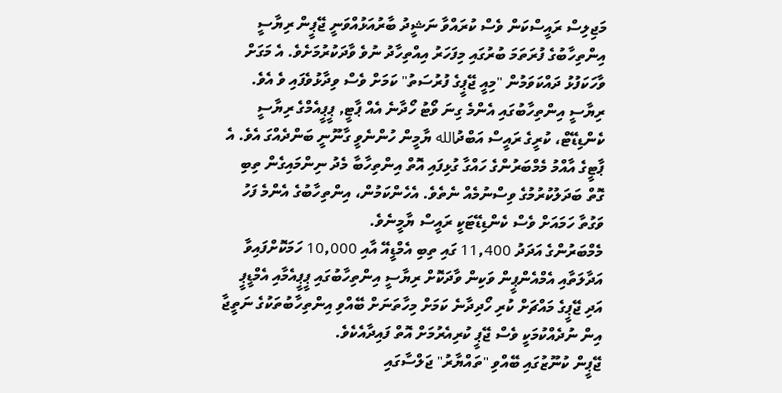މަޖިލިސް ރައީސްކަން ވެސް ކުރައްވާ ނަޝީދު ބާރުއަޅުއްވަނީ ޖޭޕީން ރިޔާސީ އިންތިހާބުގެ ފުރަތަމަ ބުރުގައި މިފަހަރު އިއްތިހާދު ނުވެ ވާދަކުރުމަށެވެ. އެ މަގަށް ވާހަކަފުޅު ދައްކަވަމުން "މިއީ ޖޭޕީގެ ފުރުސަތު" ކަމަށް ވެސް ވިދާޅުވެފައި ވެ އެވެ.
ރިޔާސީ އިންތިހާބުގައި އެންމެ ގިނަ ވޯޓު ހޯދާނެ އެއް ޕާޓީ, ޕީޕީއެމްގެ ރިޔާސީ ކެންޑިޑޭޓް، ކުރީގެ ރައީސް އަބްދުالله ޔާމީން ހުންނެވީ ގާނޫނީ ބަންދެއްގަ އެވެ. އެ ޕާޓީގެ އާއްމު މެމްބަރުންގެ ހައްގާ ގުޅިފައި އޮތް އިންތިހާބާ މެދު ނިންމައިގެން ތިބި ގޮތް ބަދަލުކުރުމުގެ ވިސްނުމެއް ނެތެވެ. އެހެންކަމުން، އިންތިހާބުގެ އެންމެ ފަހު ވަގުތާ ހަމައަށް ވެސް ކެންޑިޑޭޓަކީ ރައީސް ޔާމީނެވެ.
މެމްބަރުންގެ އަދަދު 11,400 ގައި ތިބި އެމްޑީއޭ އާއި 10,000 ހަމަކޮށްފައިވާ އަދާލަތާއި އެމްއެންޕީން ވަކިން ވާދަކޮށް ރިޔާސީ އިންތިހާބުގައި ޕީޕީއެމާއި އެމްޑީޕީ އަދި ޖޭޕީގެ މައްޗަށް ކުރި ހޯދިދާނެ ކަމަށް މިހާތަނަށް ބޭއްވި އިންތިހާބުތަކުގެ ނަތީޖާ އިން ނުދެއްކުމަކީ ވެސް ޖޭޕީ ކުރިއެރުމަށް އޮތް ފައިދާއެކެވެ.
ޖޭޕީން ކުނޫޒުގައި ބޭއްވި "ތައްޔާރު" ޖަލްސާގައި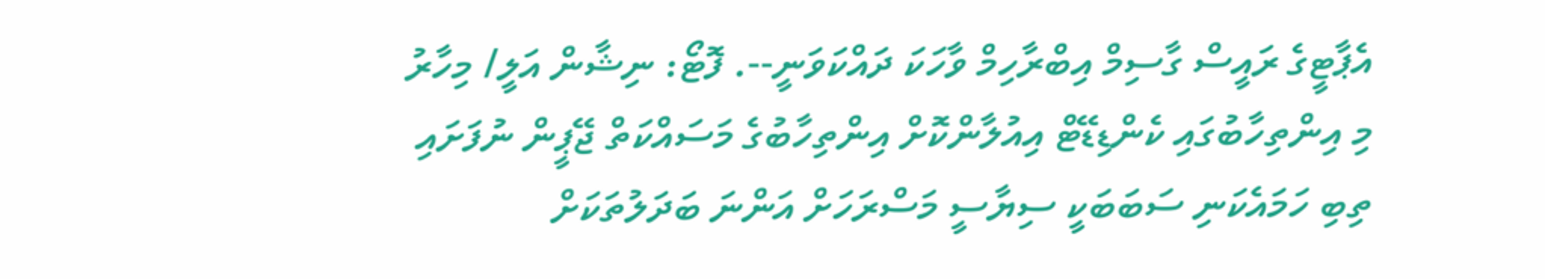އެޕާޓީގެ ރައީސް ގާސިމް އިބްރާހިމް ވާހަކަ ދައްކަވަނީ--. ފޮޓޯ: ނިޝާން އަލީ/ މިހާރު
މި އިންތިހާބުގައި ކެންޑިޑޭޓް އިއުލާންކޮށް އިންތިހާބުގެ މަސައްކަތް ޖޭޕީން ނުފަށައި ތިބި ހަމައެކަނި ސަބަބަކީ ސިޔާސީ މަސްރަހަށް އަންނަ ބަދަލުތަކަށް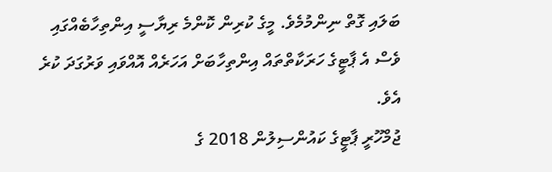ބަލައި ގޮތް ނިންމުމެވެ. މީގެ ކުރިން ކޮންމެ ރިޔާސީ އިންތިހާބެއްގައި ވެސް އެ ޕާޓީގެ ހަރަކާތްތައް އިންތިހާބަށް އަހަރެއް އޮއްވައި ވަރުގަދަ ކުރެ އެވެ.
ޖުމްހޫރީ ޕާޓީގެ ކައުންސިލުން 2018 ގެ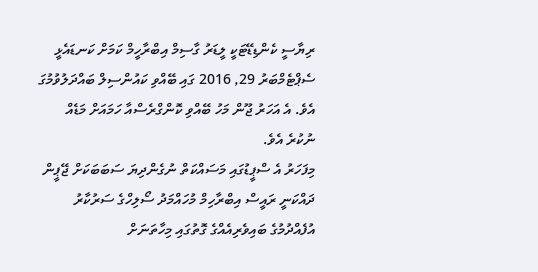ރިޔާސީ ކެންޑިޑޭޓަކީ ލީޑަރު ގާސިމް އިބްރާހީމް ކަމަށް ކަނޑައެޅީ ސެޕްޓެމްބަރު 29, 2016 ގައި ބޭއްވި ކައުންސިލް ބައްދަލުވުމުގަ އެވެ. އެ އަހަރު ޖޫން މަހު ބޭއްވި ކޮންގްރެސްއާ ހަމައަށް މަޑެއް ނުކުރެ އެވެ.
މިފަހަރު އެ ސްޕީޑުގައި މަސައްކަތް ނުގެންދިޔަ ސަބަބަކަށް ޖޭޕީން ދައްކަނީ ރައީސް އިބްރާހިމް މުހައްމަދު ސޯލިހްގެ ސަރުކާރު އުފެއްދުމުގެ ބައިވެރިއެއްގެ ގޮތުގައި މިހާތަނަށް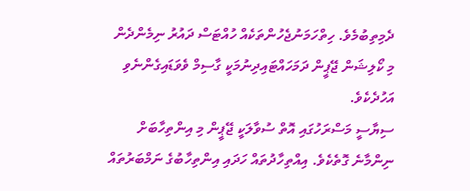ދެމިތިބުމެވެ. ހިތްހަމަނުޖެހުންތަކެއް ހުއްޓަސް ދައުރު ނިމެންދެން މި ކޯލިޝަން ޖޭޕީން ދަމަހައްޓައިދިނުމަކީ ގާސިމް ވެވަޑައިގެންނެވި އަހުދެކެވެ.
ސިޔާސީ މަސްރަހުގައި އޮތް ސުވާލަކީ ޖޭޕީން މި އިންތިހާބަށް ނިންމާނެ ގޮތެކެވެ. އިއްތިހާދުތައް ހަދައި އިންތިހާބުގެ ނަމްބަރުތައް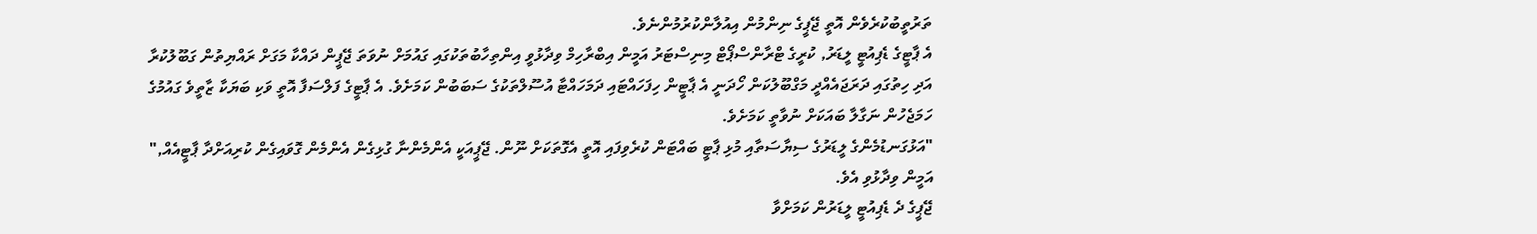ތަރުތީބުކުރެވެން އޮތީ ޖޭޕީގެ ނިންމުން އިއުލާންކުރުމުންނެވެ.
އެ ޕާޓީގެ ޑެޕިއުޓީ ލީޑަރު, ކުރީގެ ޓްރާންސްޕޯޓް މިނިސްޓަރު އަމީން އިބްރާހިމް ވިދާޅުވީ އިންތިހާބުތަކުގައި ގައުމަށް ނުވަތަ ޖޭޕީން ދައްކާ މަގަށް ރައްޔިތުން ގަބޫލުކުރާ އަދި ހިތުގައި ދަރަޖައެއްދީ މަގްބޫލުކަން ހޯދަނީ އެ ޕާޓީން ހިފަހައްޓައި ދަމަހައްޓާ އުސޫލްތަކުގެ ސަބަބުން ކަމަށެވެ. އެ ޕާޓީގެ ފަލްސަފާ އޮތީ ވަކި ބަޔަކާ ޒާތީވެ ގައުމުގެ ހަމަޖެހުން ނަގާލާ ބައަކަށް ނުވާތީ ކަމަށެވެ.
"އަޅުގަނޑުމެންގެ ލީޑަރުގެ ސިޔާސަތާއި މުޅި ޕާޓީ ބައްޓަން ކުރެވިފައި އޮތީ އެގޮތަކަށް ނޫން. ޖޭޕީއަކީ އެންމެންނާ ގުޅިގެން އެންމެން ގޮވައިގެން ކުރިއަށްދާ ޕާޓީއެއް," އަމީން ވިދާޅުވި އެވެ.
ޖޭޕީގެ ދެ ޑެޕިއުޓީ ލީޑަރުން ކަމަށްވާ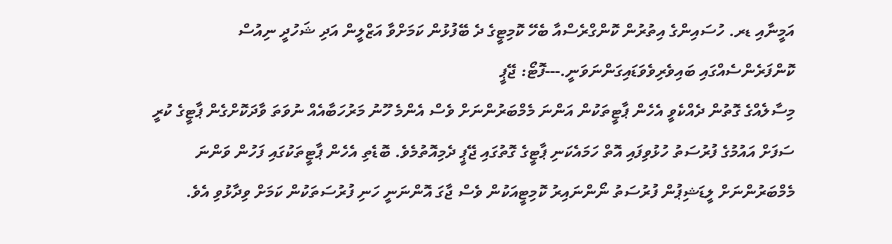އަމީނާއި ޑރ. ހުސައިންގެ އިތުރުން ކޮންގްރެސްއާ ބެހޭ ކޮމިޓީގެ ދެ ބޭފުޅުން ކަމަށްވާ އަޒްލީން އަދި ޝަހުދީ ނިއުސް ކޮންފަރެންސެއްގައި ބައިވެރިވެވަޑައިގަންނަވަނީ.---ފޮޓޯ: ޖޭޕީ
މިސާލެއްގެ ގޮތުން ދެއްކެވީ އެހެން ޕާޓީތަކުން އަންނަ މެމްބަރުންނަށް ވެސް އެންމެ ހޫނު މަރުހަބާއެއް ނުވަތަ ވާދަކޮށްގެން ޕާޓީގެ ކުރީ ސަފަށް އައުމުގެ ފުރުސަތު ހުޅުވިފައި އޮތް ހަމައެކަނި ޕާޓީގެ ގޮތުގައި ޖޭޕީ ދެމިއޮތުމެވެ. ބޮޑެތި އެހެން ޕާޓީތަކުގައި ފަހުން ވަންނަ މެމްބަރުންނަށް ލީޑަޝިޕުން ފުރުސަތު ނޯންނައިރު ކޮމިޓީއަކުން ވެސް ޖާގަ އޮންނަނީ ހަނި ފުރުސަތަކުން ކަމަށް ވިދާޅުވި އެވެ.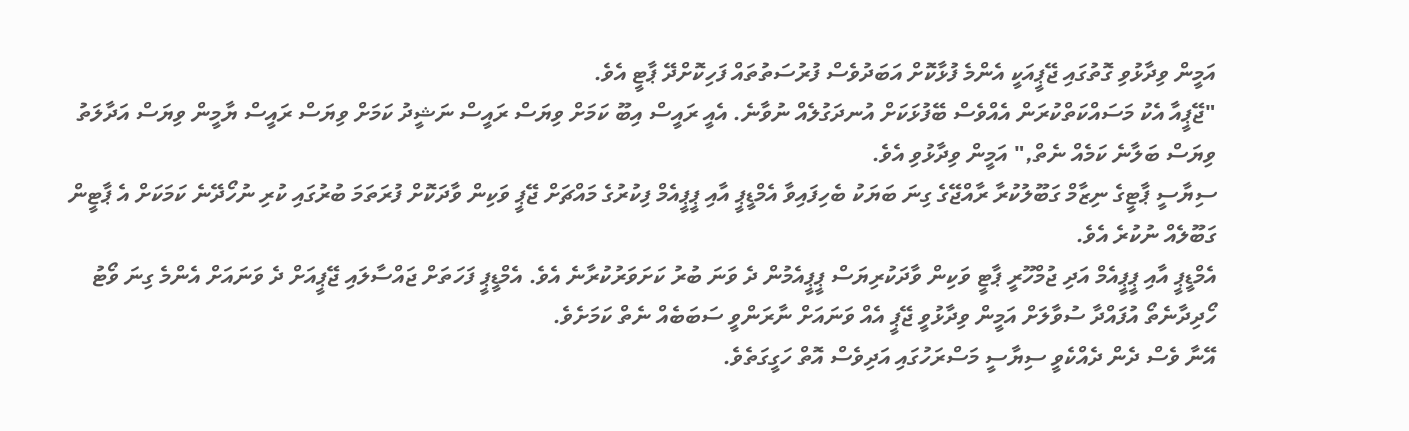އަމީން ވިދާޅުވި ގޮތުގައި ޖޭޕީއަކީ އެންމެ ފުޅާކޮށް އަބަދުވެސް ފުރުސަތުތައް ފަހިކޮށްދޭ ޕާޓީ އެވެ.
"ޖޭޕީއާ އެކު މަސައްކަތްކުރަން އެއްވެސް ބޭފުޅަކަށް އުނދަގުލެއް ނުވާނެ. އެއީ ރައީސް އިބޫ ކަމަށް ވިޔަސް ރައީސް ނަޝީދު ކަމަށް ވިޔަސް ރައީސް ޔާމީން ވިޔަސް އަދާލަތު ވިޔަސް ބަލާނެ ކަމެއް ނެތް," އަމީން ވިދާޅުވި އެވެ.
ސިޔާސީ ޕާޓީގެ ނިޒާމް ގަބޫލުކުރާ ރާއްޖޭގެ ގިނަ ބަޔަކު ބެހިފައިވާ އެމްޑީޕީ އާއި ޕީޕީއެމް ފިކުރުގެ މައްޗަށް ޖޭޕީ ވަކިން ވާދަކޮށް ފުރަތަމަ ބުރުގައި ކުރި ނުހޯދޭނެ ކަމަކަށް އެ ޕާޓީން ގަބޫލެއް ނުކުރެ އެވެ.
އެމްޑީޕީ އާއި ޕީޕީއެމް އަދި ޖުމްހޫރީ ޕާޓީ ވަކިން ވާދަކުރިޔަސް ޕީޕީއެމުން ދެ ވަނަ ބުރު ކަށަވަރުކުރާނެ އެވެ. އެމްޑީޕީ ފަހަތަށް ޖައްސާލައި ޖޭޕީއަށް ދެ ވަނައަށް އެންމެ ގިނަ ވޯޓު ހޯދިދާނެތޯ އުފައްދާ ސުވާލަށް އަމީން ވިދާޅުވީ ޖޭޕީ އެއް ވަނައަށް ނާރަންވީ ސަބަބެއް ނެތް ކަމަށެވެ.
އޭނާ ވެސް ދެން ދެއްކެވީ ސިޔާސީ މަސްރަހުގައި އަދިވެސް އޮތް ހަގީގަތެވެ.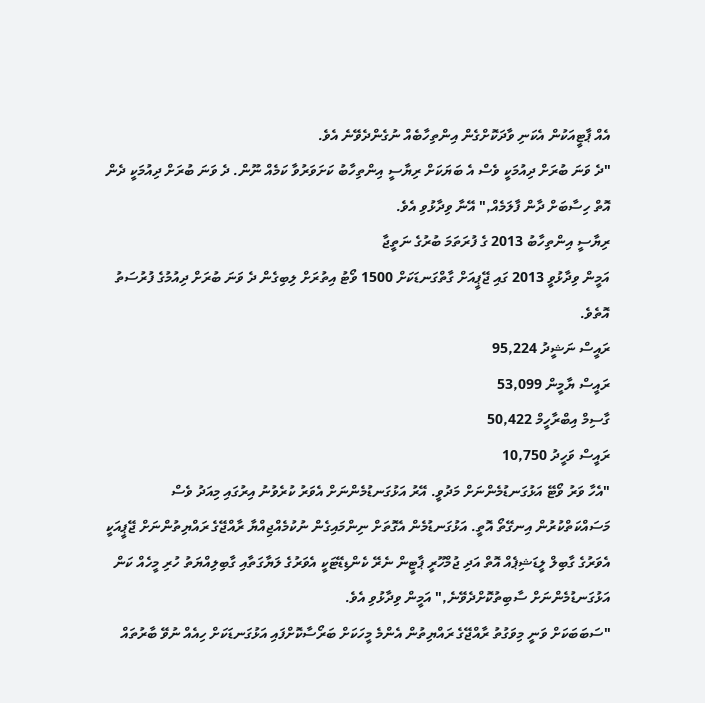އެއް ޕާޓީއަކުން އެކަނި ވާދަކޮށްގެން އިންތިހާބެއް ނުގެންދެވޭނެ އެވެ.
"ދެ ވަނަ ބުރަށް ދިއުމަކީ ވެސް އެ ބަޔަކަށް ރިޔާސީ އިންތިހާބު ކަށަވަރުވާ ކަމެއް ނޫން. ދެ ވަނަ ބުރަށް ދިއުމަކީ ދެން އޮތް ހިސާބަށް ދާން ފާލަމެއް," އޭނާ ވިދާޅުވި އެވެ.
ރިޔާސީ އިންތިހާބު 2013 ގެ ފުރަތަމަ ބުރުގެ ނަތީޖާ
އަމީން ވިދާޅުވީ 2013 ގައި ޖޭޕީއަށް ގާތްގަނޑަކަށް 1500 ވޯޓު އިތުރަށް ލިބިގެން ދެ ވަނަ ބުރަށް ދިއުމުގެ ފުރުސަތު އޮތެވެ.
ރައީސް ނަޝީދު 95,224
ރައީސް ޔާމީން 53,099
ގާސިމް އިބްރާހީމް 50,422
ރައީސް ވަހީދު 10,750
"އެހާ ވަރު ވޯޓޭ އަޅުގަނޑުމެންނަށް މަދުވީ. އޭރު އަޅުގަނޑުމެންނަށް އެވަރު ކުރެވުނު އިރުގައި މިއަދު ވެސް މަސައްކަތްކުރުން އިނގޭތޯ އޮތީ. އަޅުގަނޑުމެން އެގޮތަށް ނިންމައިގެން ނުކުމެއްޖިއްޔާ ރާއްޖޭގެ ރައްޔިތުންނަށް ޖޭޕީއަކީ އެވަރުގެ ގާބިލް ލީޑަޝިޕެއް އޮތް އަދި ޖުމްހޫރީ ޕާޓީން ނެރޭ ކެންޑިޑޭޓަކީ އެވަރުގެ ލަޔާގަތާއި ގާބިލިއްޔަތު ހުރި މީހެއް ކަން އަޅުގަނޑުމެންނަށް ސާބިތުކޮށްދެވޭނެ," އަމީން ވިދާޅުވި އެވެ.
"ސަބަބަކަށް ވަނީ މިވަގުތު ރާއްޖޭގެ ރައްޔިތުން އެންމެ މީހަކަށް ބަރޯސާކޮށްފައި އަޅުގަނޑަކަށް ހިއެއް ނުވޭ ބާރުތައް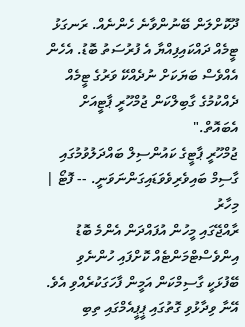ދޫކޮށްލަން ބޭނުންވާނެ ހެންނެއް. ރަނގަޅު ޓީމެއް ދައްކައިފިއްޔާ އެ ފުރުސަތު ބޮޑު. އެހެން އެއްވެސް ބަޔަކަށް ނުދެއްކޭ ވަރުގެ ޓީމެއް ދެއްކުމުގެ ގާބިލްކަން ޖުމްހޫރީ ޕާޓީއަށް އެބައޮތް."
ޖުމްހޫރީ ޕާޓީގެ ކައުންސިލް ބައްދަލުވުމުގައި ގާސިމް ބައިވެރިވެވަޑައިގަންނަވަނީ. -- ފޮޓޯ | މިހާރު
ރާއްޖޭގައި މީހުން އުފައްދަން އެންމެ ބޮޑު އިންވެސްޓްމަންޓެއް ކޮށްފައި ހުންނެވި ބޭފުޅަކީ ގާސިމްކަން އަމީން ފާހަގަކުރެއްވި އެވެ.
އޭނާ ވިދާޅުވި ގޮތުގައި ޕީޕީއެމްގައި ތިބި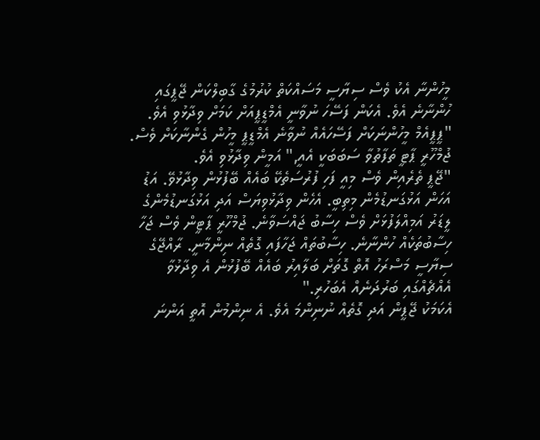މީހުންނާ އެކު ވެސް ސިޔާސީ މަސައްކަތް ކުރުމުގެ ގާބިލްކަން ޖޭޕީގައި ހުންނާނެ އެވެ. އެކަން ފަސޭހަ ނުވާނީ އެމްޑީޕީއަށް ކަމަށް ވިދާޅުވި އެވެ.
"ޕީޕީއެމް މީހުންނަކަށް ފަސޭހައެއް ނުވާނެ އެމްޑީޕީ މީހުން ގެންނާކަށް ވެސް. ޖުމްހޫރީ ޕާޓީ ތަފާތުވާ ސަބަބަކީ އެއީ," އަމީން ވިދާޅުވި އެވެ.
"ޖޭޕީ ތެރެއިން ވެސް މިއީ ފަހި ފުރުސަތެކޭ ބައެއް ބޭފުޅުން ވިދާޅުވޭ. އަޑު އަހަން އަޅުގަނޑުމެން މިތިބީ. އެހެން ވިދާޅުވިޔަސް އަދި އަޅުގަނޑުމެންގެ ލީޑަރު އަމިއްލަފުޅަށް ވެސް ހިސާބު ޖައްސަވާނެ. ޖުމްހޫރީ ޕާޓީން ވެސް ޖަހާ ހިސާބުތަކެއް ހުންނާނެ. ހިސާބުތައް ޖަހާފައި ގޮތެއް ނިންމާނީ. ރާއްޖޭގެ ސިޔާސީ މަސްރަހު އޮތް ގޮތަށް ބަލާއިރު ބައެއް ބޭފުޅުން އެ ވިދާޅުވާ އެއްޗެއްގައި ބަރުދަނެއް އެބަހުރި."
އެކަމަކު ޖޭޕީން އަދި ގޮތެއް ނުނިންމަ އެވެ. އެ ނިންމުން އޮތީ އަންނަ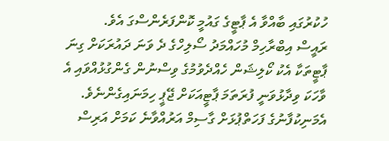ހުކުރުގައި ބާއްވާ އެ ޕާޓީގެ ގައުމީ ކޮންފަރެންސްގަ އެވެ.
ރައީސް އިބްރާހިމް މުހައްމަދު ސޯލިހްގެ ދެ ވަނަ ދައުރަކަށް ގިނަ ޕާޓީތަކާ އެކު ކޯލިޝަން ހެއްދެވުމުގެ ވިސްނުން ގެންގުޅުއްވައި އެ ވާހަކަ ވިދާޅުވަނީ ފުރަތަމަ ޕާޓީއަކަށް ޖޭޕީ ހިމަނައިގެންނެވެ. އެމަނިކުފާނުގެ ފަހަތްޕުޅަށް ގާސިމް އަރުއްވާނެ ކަމަށް އަރިސް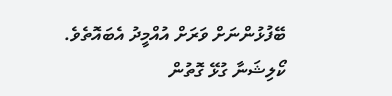ބޭފުޅުންނަށް ވަރަށް އުއްމީދު އެބައޮތެވެ.
ކޯލިޝަނާ ގުޅޭ ގޮތުން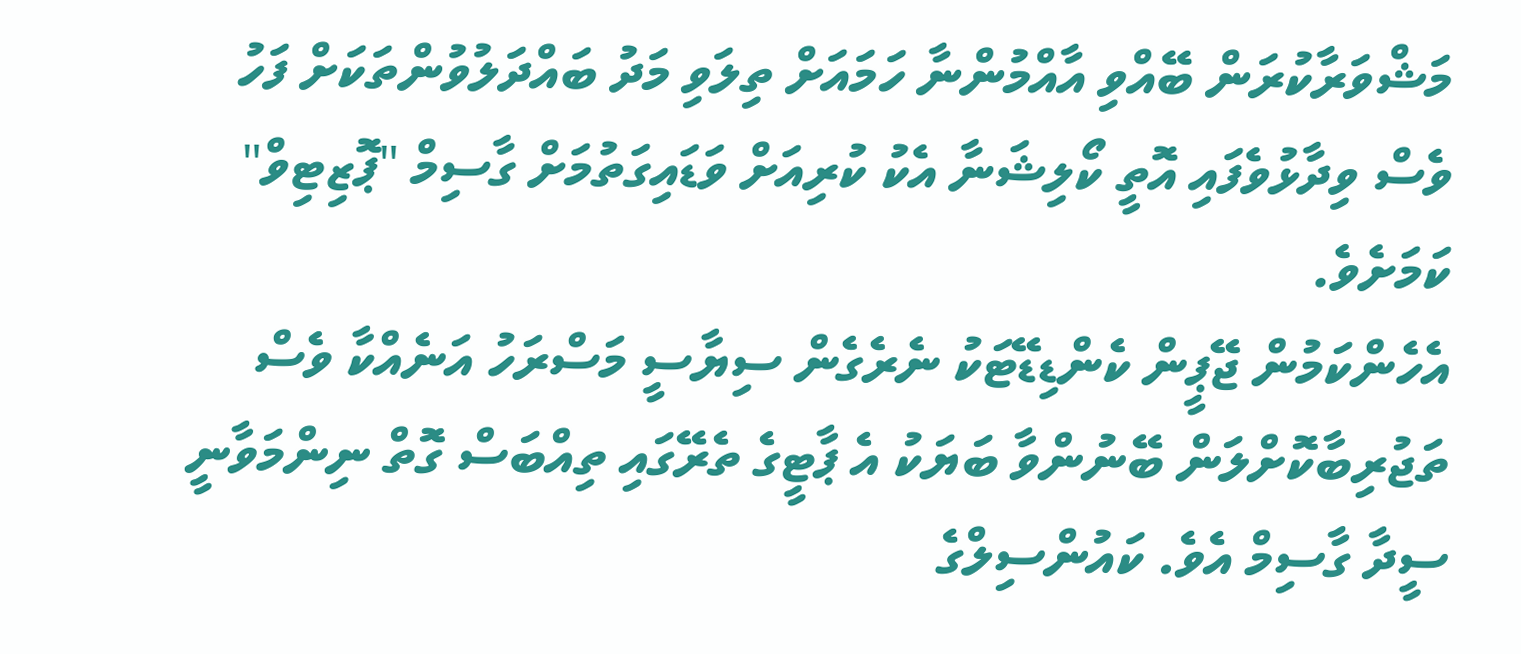މަޝްވަރާކުރަން ބޭއްވި އާއްމުންނާ ހަމައަށް ތިލަވި މަދު ބައްދަލުވުންތަކަށް ފަހު ވެސް ވިދާޅުވެފައި އޮތީ ކޯލިޝަނާ އެކު ކުރިއަށް ވަޑައިގަތުމަށް ގާސިމް "ޕޮޒިޓިވް" ކަމަށެވެ.
އެހެންކަމުން ޖޭޕީން ކެންޑިޑޭޓަކު ނެރެގެން ސިޔާސީ މަސްރަހު އަނެއްކާ ވެސް ތަޖުރިބާކޮށްލަން ބޭނުންވާ ބަޔަކު އެ ޕާޓީގެ ތެރޭގައި ތިއްބަސް ގޮތް ނިންމަވާނީ ސީދާ ގާސިމް އެވެ. ކައުންސިލްގެ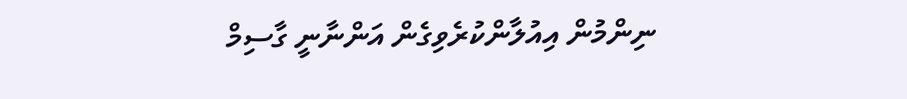ނިންމުން އިއުލާންކުރެވިގެން އަންނާނީ ގާސިމް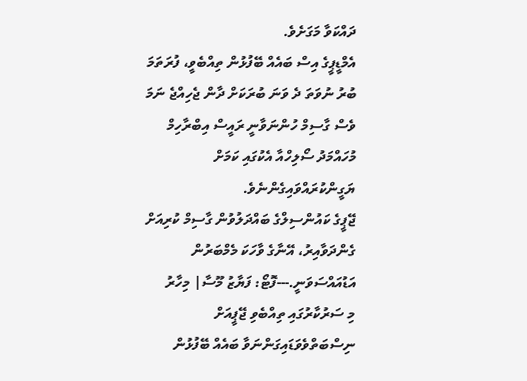ދައްކަވާ މަގަށެވެ.
އެމްޑީޕީގެ އިސް ބައެއް ބޭފުޅުން ތިއްބެވީ، ފުރަތަމަ ބުރު ނުވަތަ ދެ ވަނަ ބުރަކަށް ދާން ޖެހިއްޖެ ނަމަ ވެސް ގާސިމް ހުންނަވާނީ ރައީސް އިބްރާހިމް މުހައްމަދު ސޯލިހްއާ އެކުގައި ކަމަށް ޔަގީންކުރައްވައިގެންނެވެ.
ޖޭޕީގެ ކައުންސިލްގެ ބައްދަލުވުން ގާސިމް ކުރިއަށް ގެންދަވާއިރު، އޭނާގެ ވާހަކަ މެމްބަރުން އަޑުއައްސަވަނީ.---ފޮޓޯ: ފަޔާޒު މޫސާ| މިހާރު
މި ސަރުކާރުގައި ތިއްބެވި ޖޭޕީއަށް ނިސްބަތްވެވަޑައިގަންނަވާ ބައެއް ބޭފުޅުން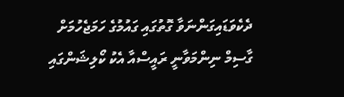ދެކެވަޑައިގަންނަވާ ގޮތުގައި ގައުމުގެ ހަމަޖެހުމަށް ގާސިމް ނިންމަވާނީ ރައީސްއާ އެކު ކޯލިޝަންގައި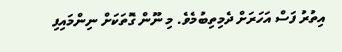އިތުރު ފަސް އަހަރަށް ދެމިތިބުމެވެ. މި ނޫން ގޮތަކަށް ނިންމައިފި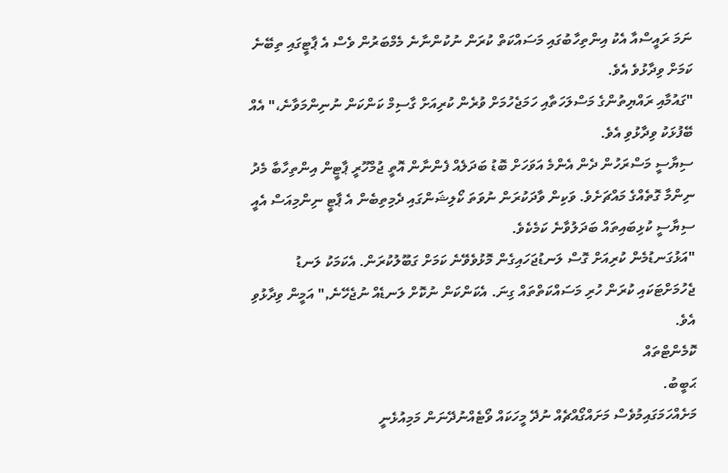ނަމަ ރައީސްއާ އެކު އިންތިހާބުގައި މަސައްކަތް ކުރަން ނުކުންނާނެ މެމްބަރުން ވެސް އެ ޕާޓީގައި ތިބޭނެ ކަމަށް ވިދާޅުވެ އެވެ.
"ގައުމާއި ރައްޔިތުންގެ މަސްލަހަތާއި ހަމަޖެހުމަށް ވުރެން ކުރިއަށް ގާސިމް ކަންކަން ނުނިންމަވާނެ،" އެއް ބޭފުޅަކު ވިދާޅުވި އެވެ.
ސިޔާސީ މަސްރަހުން ދެން އެންމެ އަވަހަށް ބޮޑު ބަދަލެއް ފެންނާން އޮތީ ޖުމްހޫރީ ޕާޓީން އިންތިހާބާ މެދު ނިންމާ ގޮތެއްގެ މައްޗަށެވެ. ވަކިން ވާދަކުރަން ނުވަތަ ކޯލިޝަންގައި ދެމިތިބެން އެ ޕާޓީ ނިންމިއަސް އެއީ ސިޔާސީ ކުޅިބައިތައް ބަދަލުވާނެ ކަމެކެވެ.
"އަޅުގަނޑުމެން ކުރިއަށް ގޮސް ލަނޑުޖަހައިގެން މޮޅުވެވޭނެ ކަމަށް ގަބޫލުކުރަން. އެކަމަކު ލަނޑު ޖެހުމަށްޓަކައި ކުރަން ހުރި މަސައްކަތްތައް ގިނަ. އެކަންކަން ނުކޮށް ލަނޑެއް ނުޖެހޭނެ," އަމީން ވިދާޅުވި އެވެ.
ކޮމެންޓްތައް
ޙަބީބު.
މަށެއްހަމަގައިމުވެސް މަށައްގޯއްޗެއް ނުދޭ މީހަކައް ވޯޓެއްނުދޭނަން މަމިއުޅެނީ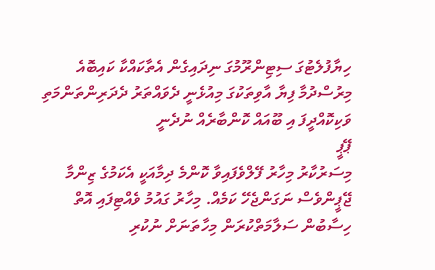ހިޔާފުލެޓުގަ ސިޓިންރޫމުގަ ނިދައިގެން އެތާކައްކާ ކައިބޮއެ މިރުސްދުމާ ފިޔާ އާވިތަކުގަ މިއުޅެނީ ދެވައްތަރު ދެދަރިންތަންމަތި ވަކިކޮއްދީފަ އި ބޫއައް ކޮންބާރެއް ނުދެނީ
ޕޭޕީ
މިސަރުކާރު މިހާރު ފޭލްވެފައިވާ ކޮންމެ ދިމާއަކީ އެކަމުގެ ޒިންމާ ޖޭޕީންވެސް ނަގަންޖެހޭ ކަމެއް. މިހާރު ގައުމު ވެއްޓިފައި އޮތް ހިސާބުން ސަލާމަތްކުރަން މިހާތަނަށް ނުކުރި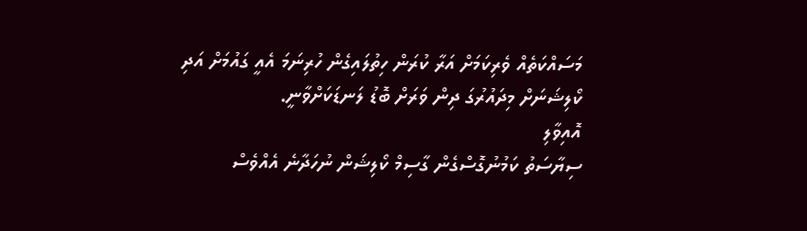މަސައްކަތެއް ވެރިކަމަށް އަރާ ކުރަން ހިތުލައިގެން ހުރިނަމަ އެއީ ގައުމަށް އަދި ކޯލިޝަނަށް މިދައުރުގަ ދިން ވަރަށް ބޮޑު ލަނޑަކަށްވާނީ.
އޮއިވާލި
ސިޔާސަތު ކަމުނުގޮސްގެން ގާސިމް ކޯލިޝަން ނުހަދާނެ އެއްވެސް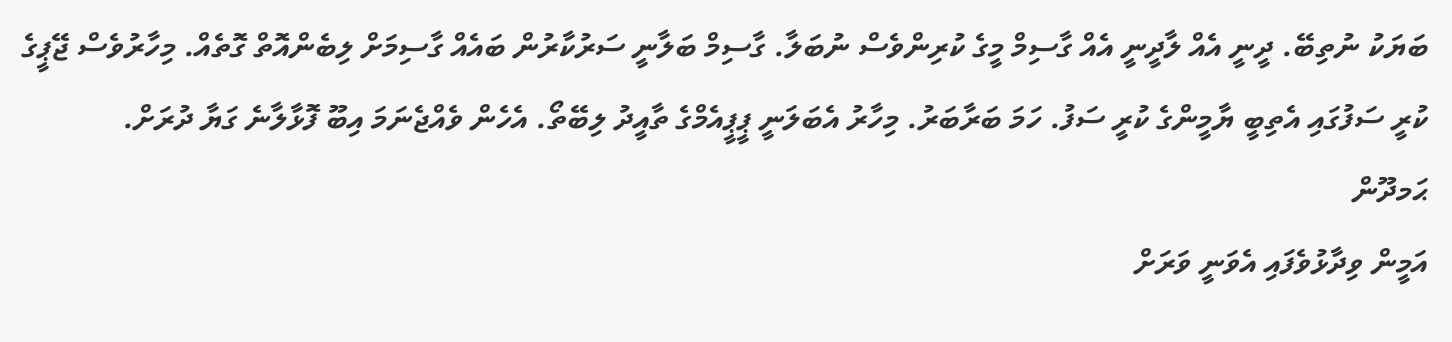ބަޔަކު ނުތިބޭ. ދީނީ އެއް ލާދީނީ އެއް ގާސިމް މީގެ ކުރިންވެސް ނުބަލާ. ގާސިމް ބަލާނީ ސަރުކާރުން ބައެއް ގާސިމަށް ލިބެންއޮތް ގޮތެއް. މިހާރުވެސް ޖޭޕީގެ ކުރީ ސަފުގައި އެތިބީ ޔާމީންގެ ކުރީ ސަފު. ހަމަ ބަރާބަރު. މިހާރު އެބަލަނީ ޕީޕީއެމްގެ ތާއީދު ލިބޭތޯ. އެހެން ވެއްޖެނަމަ އިބޫ ފޮޅާލާނެ ގަޔާ ދުރަށް.
ޙަމދޫން
އަމީން ވިދާޅުވެފައި އެވަނީ ވަރަށް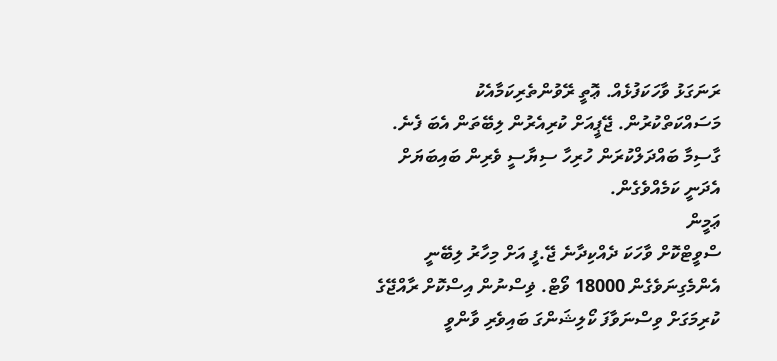ރަނަގަޅު ވާހަކަފުޅެއް. ޢޮތީ ރޭވުންތެރިކަމާއެކު މަސައްކަތްކުރުން. ޖޭޕީއަށް ކުރިއެރުން ލިބޭތަން އެބަ ފެނެ. ގާސިމާ ބައްދަލްކުރަން ހުރިހާ ސިޔާސީ ވެރިން ބައިބަޔަށް އެދަނީ ކަމެއްވެގެން.
ޢަމީން
ސްވީޓްކޮށް ވާހަކަ ދެއްކިދާނެ ޖޭ.ފީ އަށް މިހާރު ލިބޭނީ އެންމެގިނަވެގެން 18000 ވޯޓް. ޥިސްނުން އިސްކޮށް ރާއްޖޭގެ ކުރިމަގަށް ވިސްނަވާފަ ކޯލިޝަންގަ ބައިވެރި ވާންވީ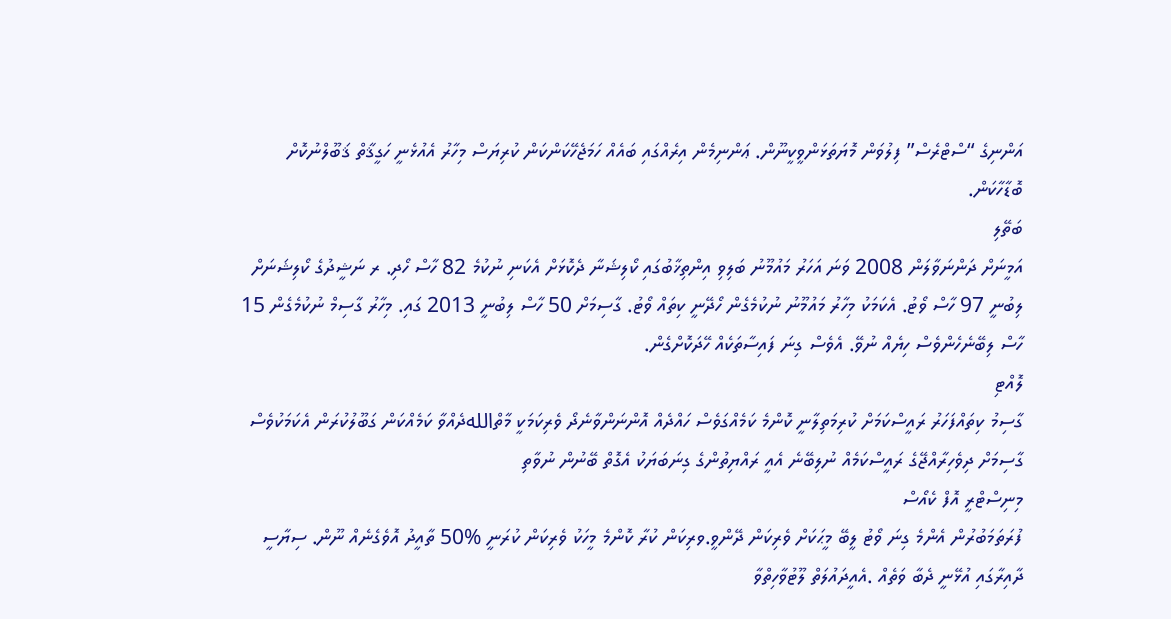އަންނިގެ “ސްޓްރެސް” ފިލުވަން މޮޔަތަޅަންވީކީނޫން. ޢަންނިމެން އިރެއްގައި ބައެއް ހަމަޖެހޭކަންކަން ކުރިޔަސް މިހާރު އެއުޅެނީ ހަގީޤާތް ޤަބޫލްނުކޮށް ބޮޑާހާކަން.
ބަތޭލި
އަމީނަށް ދަންނަވާލަން 2008 ވަނަ އަހަރު މައުމޫނު ބަލިވި އިންތިޚާބުގައި ކޯލިޝަނާ ދެކޮޅަށް އެކަނި ނުކުމެ 82 ހާސް ހޯދި. ރ ނަޝީދުގެ ކޯލިޝަނަށް ލިބުނީ 97 ހާސް ވޯޓު. އެކަމަކު މިހާރު މައުމޫނު ނުކުމެގެން ހޯދޭނީ ކިތައް ވޯޓު. ގާސިމަށް 50 ހާސް ލިބުނީ 2013 ގައި. މިހާރު ގާސިމް ނުކުމެގެން 15 ހާސް ލިބޭނެހެންވެސް ހިޔެއް ނުވޭ. އެވެސް ގިނަ ފައިސާތަކެއް ހޭދަކޮށްގެން.
ލޮއްޓި
ގާސިމު ކިތައްފަހަރު ރައީސްކަމަށް ކުރިމަތިލާނީ ކޮންމެ ކަމެއްގަވެސް ހައްދެއް އޮންނަންވާނެދޯ ވެރިކަމަކީ މާތްاللهދެއްވާ ކަމެއްކަން ގަބޫލުކުރަން އެކަމަކުވެސް ގާސިމަށް ދިވެހިރާއްޖޭގެ ރައީސްކަމެއް ނުލިބޭނެ އެއީ ރައްޔިތުންގެ ގިނަބަޔަކު އެގޮތް ބޭނުން ނުވާތި
މިނިސްޓްރީ އޮފް ކެއޯސް
ފުރަތަމަބުރުން އެންމެ ގިނަ ވޯޓު ލީބޭ މީޙަކަށް ވެރިކަން ދޭންވީ.ވރިކަން ކުރާ ކޮންމެ މީހަކު ވެރިކަން ކުރަނީ %50 ތާއީދު އޮވެގެނެއް ނޫން. ސިޔާސީ ދާއިރާގައި އުޅޭނީ ދެބާ ވަތެއް .އެއީދައުލަތް ލޫޓުވާހިތްވާ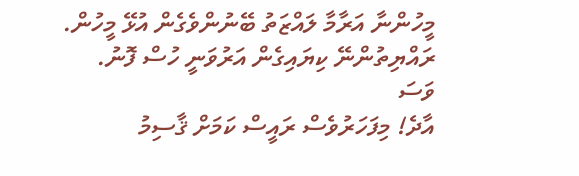މީހުންނާ އަރާމާ ލައްޒަތު ބޭނުންވެގެން އުޅޭ މީހުން. ރައްޔިތުންނޭ ކިޔައިގެން އަރުވަނީ ހުސް ފޮނު.
ވަސަ
އާދެ! މިފަހަރުވެސް ރައީސް ކަމަށް ޤާސިމު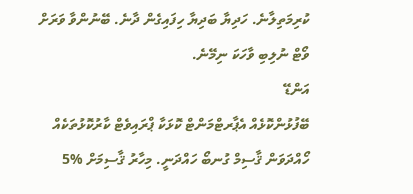ކުރިމަތިލާނެ. ހަދިޔާ ބަދިޔާ ހިފައިގެން ދާނެ. ބޭނުންވާ ވަރަށް ވޯޓް ނުލިބި ވާހަކަ ނިމޭނެ.
އަންޑޭ
ބޭފުޅުންކޮޅެއް އެޕާރޓްމަންޓް ކޮޅަކާ ޕްރައިވެޓް ކާރުކޮޅުތަކެއް ހޯއްދަވަން ޤާސިމް ގުނބޯ ހައްދަނީ. މިހާރު ޤާސިމަށް %5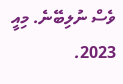ވެސް ނުލިބޭނެ. މިއީ 2023.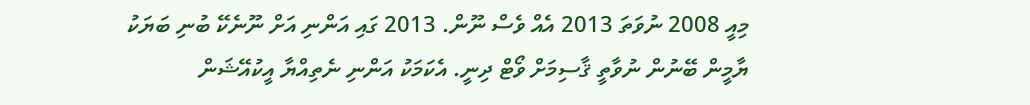މިއީ 2008 ނުވަތަ 2013 އެއް ވެސް ނޫން. 2013 ގައި އަންނި އަށް ނޫނެކޭ ބުނި ބަޔަކު ޔާމީން ބޭނުން ނުވާތީ ޤާސިމަށް ވޯޓް ދިނީ. އެކަމަކު އަންނި ނެތިއްޔާ އީކުއޭޝަން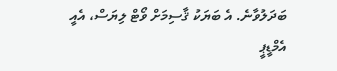ބަދަލުވާނެ. އެ ބަޔަކު ޤާސިމަށް ވޯޓް ލިޔަސް، އެއީ އެމްޑީޕީ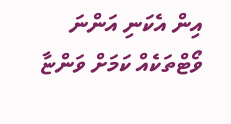އިން އެކަނި އަންނަ ވޯޓްތަކެއް ކަމަށް ވަންޏާ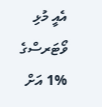އެއީ މުޅި ވޯޓަރސްގެ %1 އަށް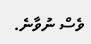ވެސް ނުވާނެ.